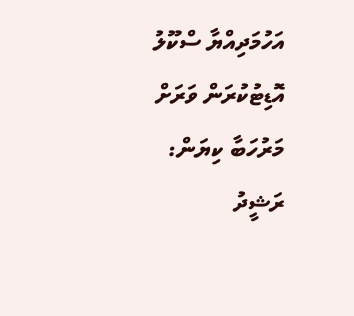އަހުމަދިއްޔާ ސްކޫލު އޮޑިޓުކުރަން ވަރަށް މަރުހަބާ ކިޔަން: ރަޝީދު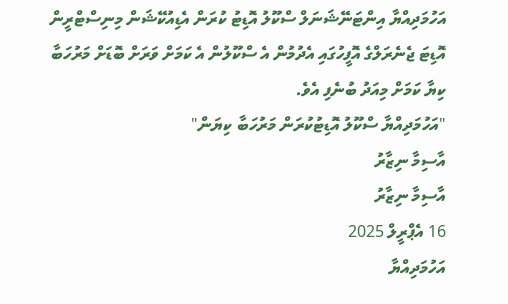އަހުމަދިއްޔާ އިންޓަނޭޝަނަލް ސްކޫލު އޮޑިޓު ކުރަން އެޑިއުކޭޝަން މިނިސްޓްރީން އޮޑިޓަ ޖެނެރަލްގެ އޮފީހުގައި އެދުމުން އެ ސްކޫލުން އެ ކަމަށް ވަރަށް ބޮޑަށް މަރުހަބާ ކިޔާ ކަމަށް މިއަދު ބުނެފި އެވެ.
"އަހުމަދިއްޔާ ސްކޫލު އޮޑިޓުކުރަން މަރުހަބާ ކިޔަން"
އާސިމާ ނިޒާރު
އާސިމާ ނިޒާރު
16 އެޕްރީލް 2025
އަހުމަދިއްޔާ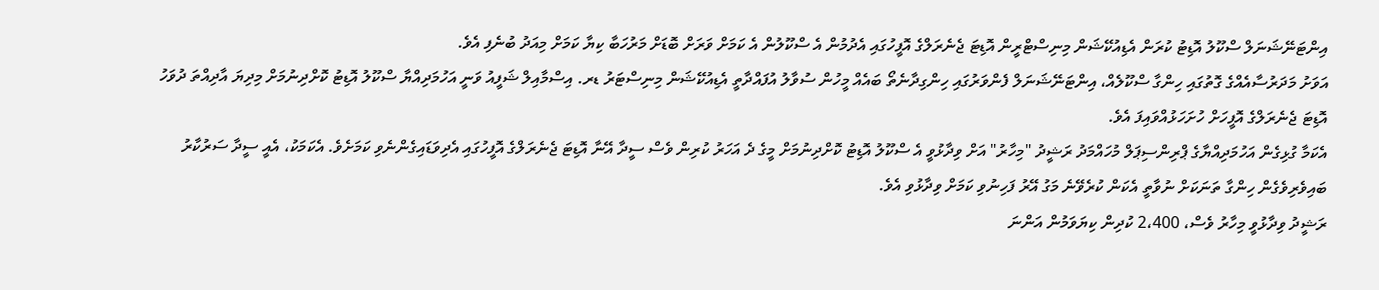އިންޓަނޭޝަނަލް ސްކޫލު އޮޑިޓު ކުރަން އެޑިއުކޭޝަން މިނިސްޓްރީން އޮޑިޓަ ޖެނެރަލްގެ އޮފީހުގައި އެދުމުން އެ ސްކޫލުން އެ ކަމަށް ވަރަށް ބޮޑަށް މަރުހަބާ ކިޔާ ކަމަށް މިއަދު ބުނެފި އެވެ.
އަވަށު މަދަރުސާއެއްގެ ގޮތުގައި ހިންގާ ސްކޫލެއް، އިންޓަނޭޝަނަލް ފެންވަރުގައި ހިންގިދާނެތޯ ބައެއް މީހުން ސުވާލު އުފައްދާތީ އެޑިއުކޭޝަން މިނިސްޓަރު ޑރ. އިސްމާއިލް ޝަފީއު ވަނީ އަހުމަދިއްޔާ ސްކޫލު އޮޑިޓު ކޮށްދިނުމަށް މިދިޔަ އާދިއްތަ ދުވަހު އޮޑިޓަ ޖެނެރަލްގެ އޮފީހަށް ހުށަހަޅުއްވައިފަ އެވެ.
އެކަމާ ގުޅިގެން އަހުމަދިއްޔާގެ ޕްރިންސިޕަލް މުހައްމަދު ރަޝީދު "މިހާރު" އަށް ވިދާޅުވީ އެ ސްކޫލު އޮޑިޓު ކޮށްދިނުމަށް މީގެ ދެ އަހަރު ކުރިން ވެސް ސީދާ އޭނާ އޮޑިޓަ ޖެނެރަލްގެ އޮފީހުގައި އެދިވަޑައިގެންނެވި ކަމަށެވެ. އެކަމަކު، އެއީ ސީދާ ސަރުކާރު ބައިވެރިވެގެން ހިންގާ ތަނަކަށް ނުވާތީ އެކަން ކުރެވޭނެ މަގު އޭރު ފަހިނުވި ކަމަށް ވިދާޅުވި އެވެ.
ރަޝީދު ވިދާޅުވީ މިހާރު ވެސް، 2،400 ކުދިން ކިޔަވަމުން އަންނަ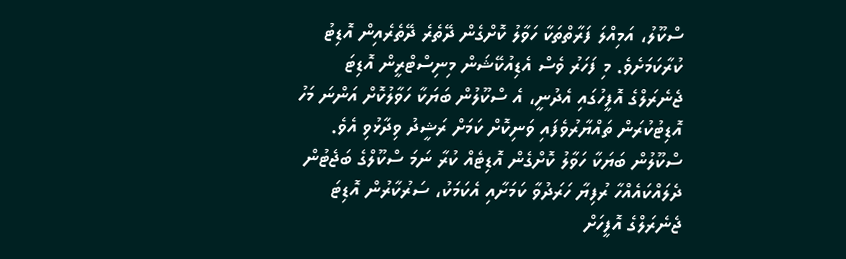ސްކޫލު، އަމިއްލަ ފަރާތްތަކާ ހަވާލު ކޮށްގެން ދޭތެރެ ދޭތެރެއިން އޮޑިޓު ކުރާކަމަށެވެ. މި ފަހަރު ވެސް އެޑިއުކޭޝަން މިނިސްޓްރީން އޮޑިޓަ ޖެނެރަލްގެ އޮފީހުގައި އެދުނީ، އެ ސްކޫލުން ބަޔަކާ ހަވާލުކޮށް އަންނަ މަހު އޮޑިޓުކުރަން ތައްޔާރުވެފައި ވަނިކޮށް ކަމަށް ރަޝީދު ވިދާޅުވި އެވެ.
ސްކޫލުން ބަޔަކާ ހަވާލު ކޮށްގެން އޮޑިޓެއް ކުރާ ނަމަ ސްކޫލްގެ ބަޖެޓުން ދެލައްކައެއްހާ ރުފިޔާ ހަރަދުވާ ކަމަށާއި އެކަމަކު، ސަރުކާރުން އޮޑިޓަ ޖެނެރަލްގެ އޮފީހަށް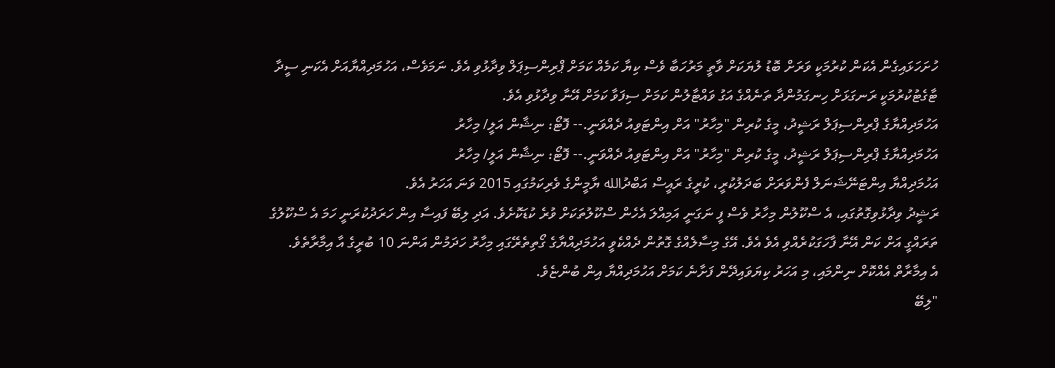ހުށަހަޅައިގެން އެކަން ކުރުމަކީ ވަރަށް ބޮޑު ލުޔަކަށް ވާތީ މަރުހަބާ ވެސް ކިޔާ ކަމެއް ކަމަށް ޕްރިންސިޕަލް ވިދާޅުވި އެވެ. ނަމަވެސް، އަހުމަދިއްޔާއަށް އެކަނި ސީދާ ޓާގެޓުކުރުމަކީ ރަނގަޅަށް ހިނގަމުންދާ ތަނެއްގެ އަގު ވައްޓާލުން ކަމަށް ސިފަވާ ކަމަށް އޭނާ ވިދާޅުވި އެވެ.
އަހުމަދިއްޔާގެ ޕްރިންސިޕަލް ރަޝީދު، މީގެ ކުރިން "މިހާރު" އަށް އިންޓަވިއު ދެއްވަނީ.-- ފޮޓޯ: ނިޝާން އަލީ/ މިހާރު
އަހުމަދިއްޔާގެ ޕްރިންސިޕަލް ރަޝީދު، މީގެ ކުރިން "މިހާރު" އަށް އިންޓަވިއު ދެއްވަނީ.-- ފޮޓޯ: ނިޝާން އަލީ/ މިހާރު
އަހުމަދިއްޔާ އިންޓަނޭޝަނަލް ފެންވަރަށް ބަދަލުކުރީ، ކުރީގެ ރައީސް އަބްދުالله ޔާމީންގެ ވެރިކަމުގައި 2015 ވަނަ އަހަރު އެވެ.
ރަޝީދު ވިދާޅުވިގޮތުގައި، އެ ސްކޫލުން މިހާރު ވެސް ފީ ނަގަނީ އަމިއްލަ އެހެން ސްކޫލުތަކަށް ވުރެ ކުޑަކޮށެވެ. އަދި ލިބޭ ފައިސާ އިން ހަރަދުކުރަނީ ހަމަ އެ ސްކޫލުގެ ތަރައްގީ އަށް ކަން އޭނާ ފާހަގަކުރެއްވި އެވެ އެވެ. އޭގެ މިސާލެއްގެ ގޮތުން ދެއްކެވީ އަހުމަދިއްޔާގެ ގޯތިތެރޭގައި މިހާރު ހަދަމުން އަންނަ 10 ބުރީގެ އާ އިމާރާތެވެ.
އެ އިމާރާތް އެއްކޮށް ނިންމައި، މި އަހަރު ކިޔަވައިދޭން ފަށާނެ ކަމަށް އަހުމަދިއްޔާ އިން ބުންޏެވެ.
"ލިބޭ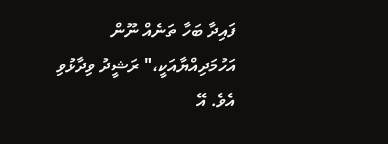ފައިދާ ބަހާ ތަނެއް ނޫން އަހުމަދިއްޔާއަކީ،" ރަޝީދު ވިދާޅުވި އެވެ. އޭ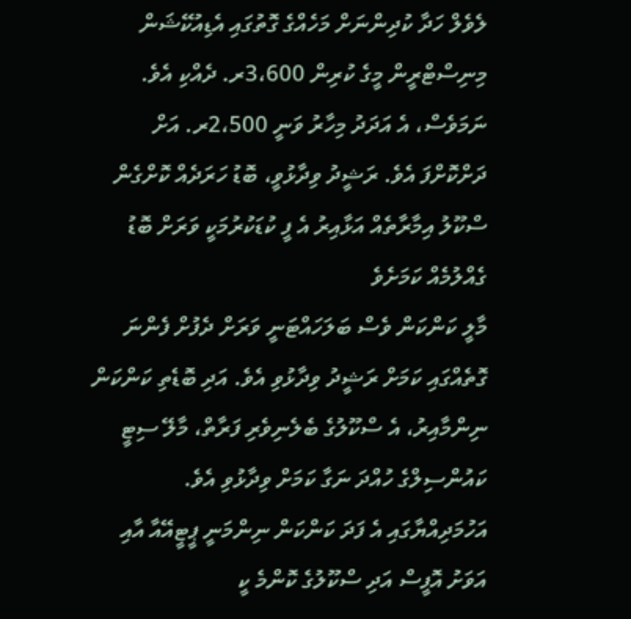ލެވެލް ހަދާ ކުދިންނަށް މަހެއްގެ ގޮތުގައި އެޑިއުކޭޝަން މިނިސްޓްރީން މީގެ ކުރިން 3،600ރ. ދެއްކި އެވެ. ނަމަވެސް، އެ އަދަދު މިހާރު ވަނީ 2،500ރ. އަށް ދަށްކޮށްފަ އެވެ. ރަޝީދު ވިދާޅުވީ، ބޮޑު ހަރަދެއް ކޮށްގެން ސްކޫލު އިމާރާތެއް އަޅާއިރު އެ ފީ ކުޑަކުރުމަކީ ވަރަށް ބޮޑު ގެއްލުމެއް ކަމަށެވެ
މާލީ ކަންކަން ވެސް ބަލަހައްޓަނީ ވަރަށް ދެފުށް ފެންނަ ގޮތެއްގައި ކަމަށް ރަޝީދު ވިދާޅުވި އެވެ. އަދި ބޮޑެތި ކަންކަން ނިންމާއިރު، އެ ސްކޫލުގެ ބެލެނިވެރި ފަރާތް، މާލޭ ސިޓީ ކައުންސިލްގެ ހުއްދަ ނަގާ ކަމަށް ވިދާޅުވި އެވެ.
އަހުމަދިއްޔާގައި އެ ފަދަ ކަންކަން ނިންމަނީ ޕީޓީއޭއާ އާއި އަވަށު އޮފީސް އަދި ސްކޫލުގެ ކޮންމެ ކީ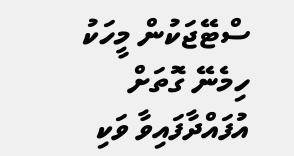ސްޓޭޖަކުން މީހަކު ހިމެނޭ ގޮތަށް އުފައްދާފައިވާ ވަކި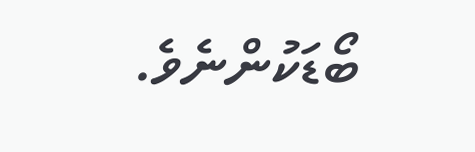ބޯޑަކުންނެވެ.